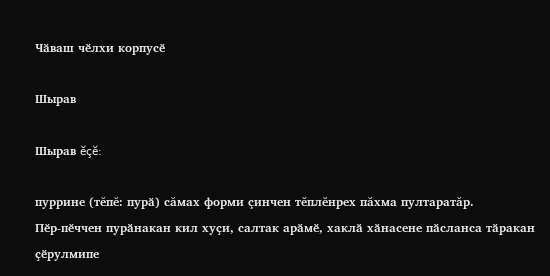Чӑваш чӗлхи корпусӗ

Шырав

Шырав ĕçĕ:

пуррине (тĕпĕ: пурӑ) сăмах форми çинчен тĕплĕнрех пăхма пултаратăр.
Пӗр-пӗччен пурӑнакан кил хуҫи, салтак арӑмӗ, хаклӑ хӑнасене пӑсланса тӑракан ҫӗрулмипе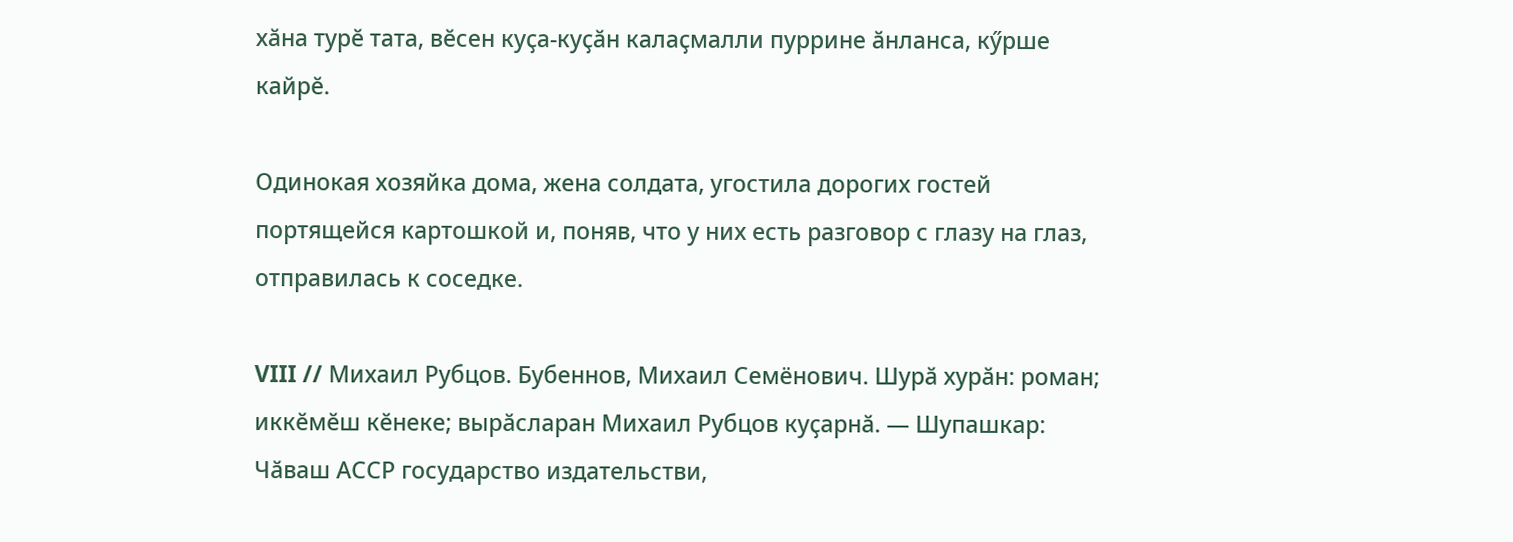хӑна турӗ тата, вӗсен куҫа-куҫӑн калаҫмалли пуррине ӑнланса, кӳрше кайрӗ.

Одинокая хозяйка дома, жена солдата, угостила дорогих гостей портящейся картошкой и, поняв, что у них есть разговор с глазу на глаз, отправилась к соседке.

VIII // Михаил Рубцов. Бубеннов, Михаил Семёнович. Шурӑ хурӑн: роман; иккӗмӗш кӗнеке; вырӑсларан Михаил Рубцов куҫарнӑ. — Шупашкар: Чӑваш АССР государство издательстви,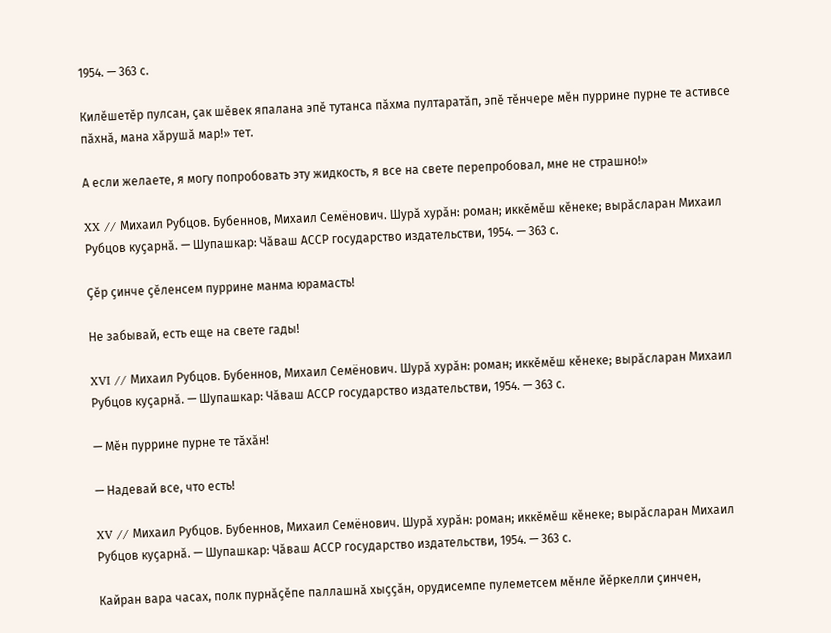1954. — 363 с.

Килӗшетӗр пулсан, ҫак шӗвек япалана эпӗ тутанса пӑхма пултаратӑп, эпӗ тӗнчере мӗн пуррине пурне те астивсе пӑхнӑ, мана хӑрушӑ мар!» тет.

А если желаете, я могу попробовать эту жидкость, я все на свете перепробовал, мне не страшно!»

XX // Михаил Рубцов. Бубеннов, Михаил Семёнович. Шурӑ хурӑн: роман; иккӗмӗш кӗнеке; вырӑсларан Михаил Рубцов куҫарнӑ. — Шупашкар: Чӑваш АССР государство издательстви, 1954. — 363 с.

Ҫӗр ҫинче ҫӗленсем пуррине манма юрамасть!

Не забывай, есть еще на свете гады!

XVI // Михаил Рубцов. Бубеннов, Михаил Семёнович. Шурӑ хурӑн: роман; иккӗмӗш кӗнеке; вырӑсларан Михаил Рубцов куҫарнӑ. — Шупашкар: Чӑваш АССР государство издательстви, 1954. — 363 с.

— Мӗн пуррине пурне те тӑхӑн!

— Надевай все, что есть!

XV // Михаил Рубцов. Бубеннов, Михаил Семёнович. Шурӑ хурӑн: роман; иккӗмӗш кӗнеке; вырӑсларан Михаил Рубцов куҫарнӑ. — Шупашкар: Чӑваш АССР государство издательстви, 1954. — 363 с.

Кайран вара часах, полк пурнӑҫӗпе паллашнӑ хыҫҫӑн, орудисемпе пулеметсем мӗнле йӗркелли ҫинчен,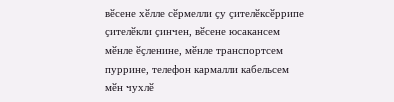вӗсене хӗлле сӗрмелли ҫу ҫителӗксӗррипе ҫителӗкли ҫинчен, вӗсене юсакансем мӗнле ӗҫленине, мӗнле транспортсем пуррине, телефон кармалли кабельсем мӗн чухлӗ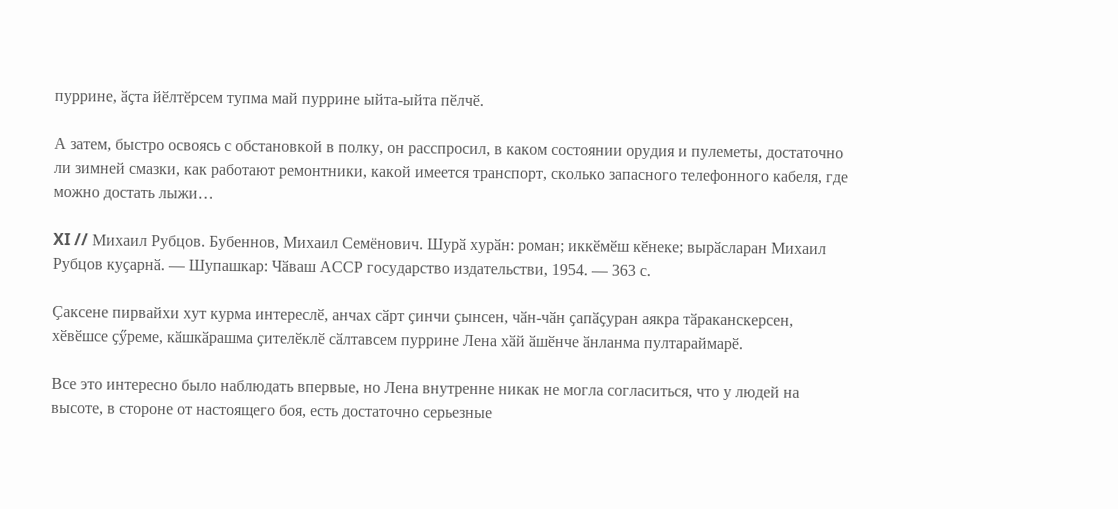пуррине, ӑҫта йӗлтӗрсем тупма май пуррине ыйта-ыйта пӗлчӗ.

А затем, быстро освоясь с обстановкой в полку, он расспросил, в каком состоянии орудия и пулеметы, достаточно ли зимней смазки, как работают ремонтники, какой имеется транспорт, сколько запасного телефонного кабеля, где можно достать лыжи…

XI // Михаил Рубцов. Бубеннов, Михаил Семёнович. Шурӑ хурӑн: роман; иккӗмӗш кӗнеке; вырӑсларан Михаил Рубцов куҫарнӑ. — Шупашкар: Чӑваш АССР государство издательстви, 1954. — 363 с.

Ҫаксене пирвайхи хут курма интереслӗ, анчах сӑрт ҫинчи ҫынсен, чӑн-чӑн ҫапӑҫуран аякра тӑраканскерсен, хӗвӗшсе ҫӳреме, кӑшкӑрашма ҫителӗклӗ сӑлтавсем пуррине Лена хӑй ӑшӗнче ӑнланма пултараймарӗ.

Все это интересно было наблюдать впервые, но Лена внутренне никак не могла согласиться, что у людей на высоте, в стороне от настоящего боя, есть достаточно серьезные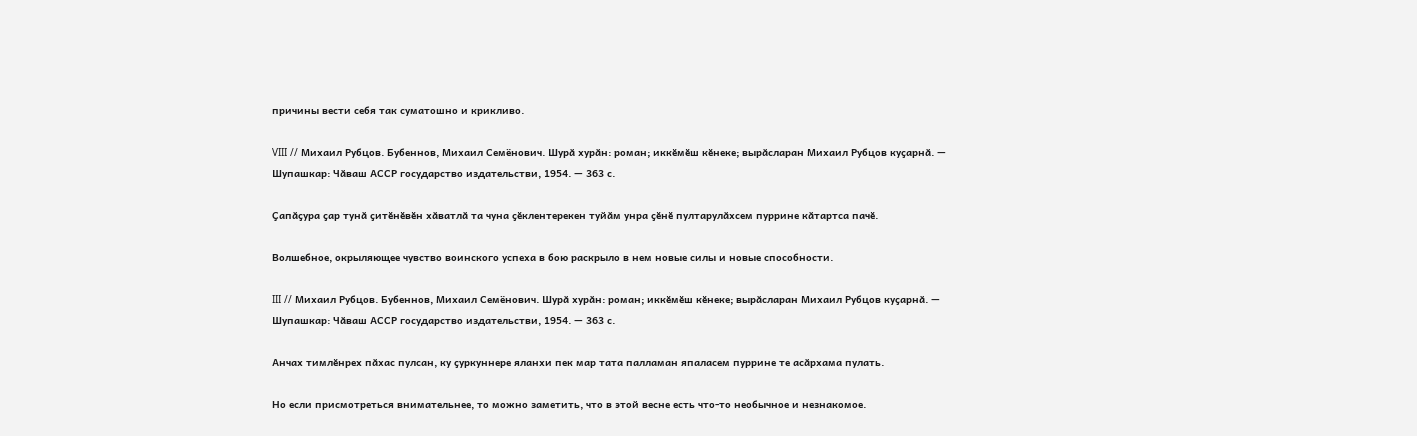причины вести себя так суматошно и крикливо.

VIII // Михаил Рубцов. Бубеннов, Михаил Семёнович. Шурӑ хурӑн: роман; иккӗмӗш кӗнеке; вырӑсларан Михаил Рубцов куҫарнӑ. — Шупашкар: Чӑваш АССР государство издательстви, 1954. — 363 с.

Ҫапӑҫура ҫар тунӑ ҫитӗнӗвӗн хӑватлӑ та чуна ҫӗклентерекен туйӑм унра ҫӗнӗ пултарулӑхсем пуррине кӑтартса пачӗ.

Волшебное, окрыляющее чувство воинского успеха в бою раскрыло в нем новые силы и новые способности.

III // Михаил Рубцов. Бубеннов, Михаил Семёнович. Шурӑ хурӑн: роман; иккӗмӗш кӗнеке; вырӑсларан Михаил Рубцов куҫарнӑ. — Шупашкар: Чӑваш АССР государство издательстви, 1954. — 363 с.

Анчах тимлӗнрех пӑхас пулсан, ку ҫуркуннере яланхи пек мар тата палламан япаласем пуррине те асӑрхама пулать.

Но если присмотреться внимательнее, то можно заметить, что в этой весне есть что-то необычное и незнакомое.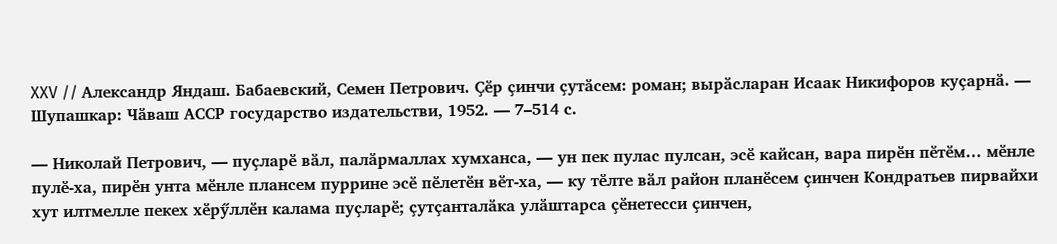XXV // Александр Яндаш. Бабаевский, Семен Петрович. Ҫӗр ҫинчи ҫутӑсем: роман; вырӑсларан Исаак Никифоров куҫарнӑ. — Шупашкар: Чӑваш АССР государство издательстви, 1952. — 7–514 с.

— Николай Петрович, — пуҫларӗ вӑл, палӑрмаллах хумханса, — ун пек пулас пулсан, эсӗ кайсан, вара пирӗн пӗтӗм… мӗнле пулӗ-ха, пирӗн унта мӗнле плансем пуррине эсӗ пӗлетӗн вӗт-ха, — ку тӗлте вӑл район планӗсем ҫинчен Кондратьев пирвайхи хут илтмелле пекех хӗрӳллӗн калама пуҫларӗ; ҫутҫанталӑка улӑштарса ҫӗнетесси ҫинчен,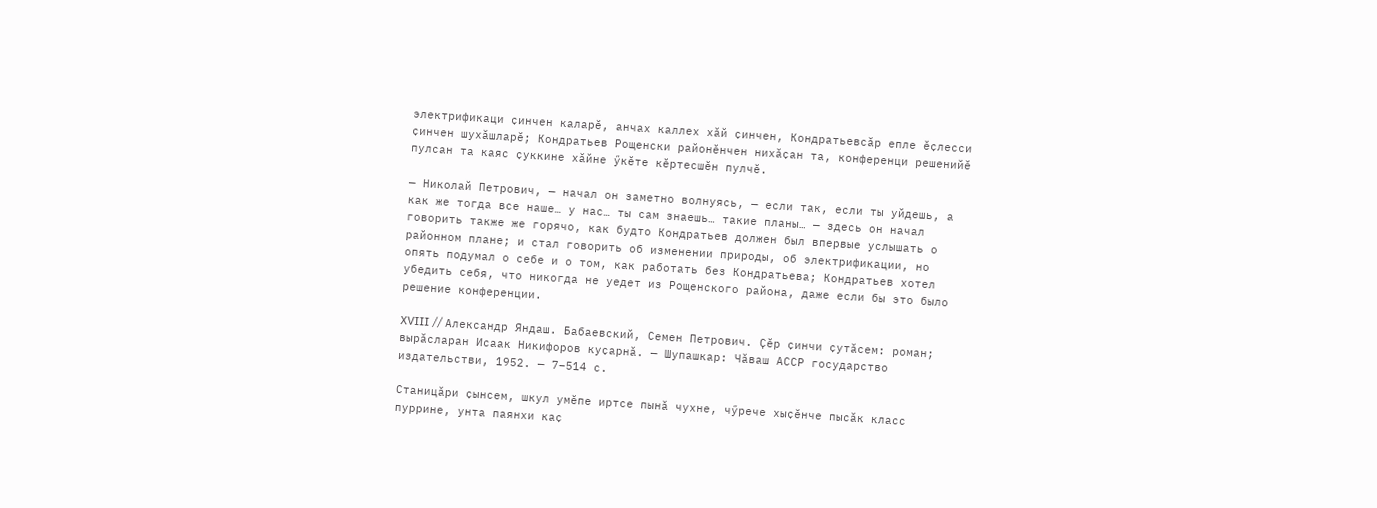электрификаци ҫинчен каларӗ, анчах каллех хӑй ҫинчен, Кондратьевсӑр епле ӗҫлесси ҫинчен шухӑшларӗ; Кондратьев Рощенски районӗнчен нихӑҫан та, конференци решенийӗ пулсан та каяс ҫуккине хӑйне ӳкӗте кӗртесшӗн пулчӗ.

— Николай Петрович, — начал он заметно волнуясь, — если так, если ты уйдешь, а как же тогда все наше… у нас… ты сам знаешь… такие планы… — здесь он начал говорить также же горячо, как будто Кондратьев должен был впервые услышать о районном плане; и стал говорить об изменении природы, об электрификации, но опять подумал о себе и о том, как работать без Кондратьева; Кондратьев хотел убедить себя, что никогда не уедет из Рощенского района, даже если бы это было решение конференции.

XVIII // Александр Яндаш. Бабаевский, Семен Петрович. Ҫӗр ҫинчи ҫутӑсем: роман; вырӑсларан Исаак Никифоров куҫарнӑ. — Шупашкар: Чӑваш АССР государство издательстви, 1952. — 7–514 с.

Станицӑри ҫынсем, шкул умӗпе иртсе пынӑ чухне, чӳрече хыҫӗнче пысӑк класс пуррине, унта паянхи каҫ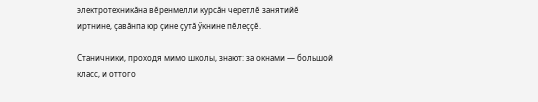электротехникӑна вӗренмелли курсӑн черетлӗ занятийӗ иртнине, ҫавӑнпа юр ҫине ҫутӑ ӳкнине пӗлеҫҫӗ.

Станичники, проходя мимо школы, знают: за окнами — большой класс, и оттого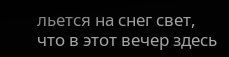льется на снег свет, что в этот вечер здесь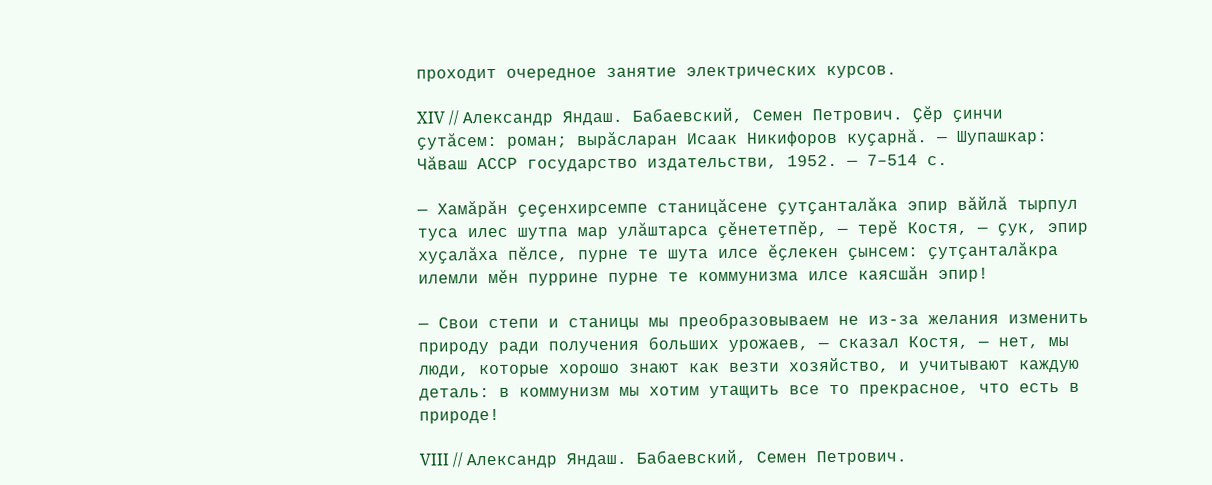проходит очередное занятие электрических курсов.

XIV // Александр Яндаш. Бабаевский, Семен Петрович. Ҫӗр ҫинчи ҫутӑсем: роман; вырӑсларан Исаак Никифоров куҫарнӑ. — Шупашкар: Чӑваш АССР государство издательстви, 1952. — 7–514 с.

— Хамӑрӑн ҫеҫенхирсемпе станицӑсене ҫутҫанталӑка эпир вӑйлӑ тырпул туса илес шутпа мар улӑштарса ҫӗнететпӗр, — терӗ Костя, — ҫук, эпир хуҫалӑха пӗлсе, пурне те шута илсе ӗҫлекен ҫынсем: ҫутҫанталӑкра илемли мӗн пуррине пурне те коммунизма илсе каясшӑн эпир!

— Свои степи и станицы мы преобразовываем не из-за желания изменить природу ради получения больших урожаев, — сказал Костя, — нет, мы люди, которые хорошо знают как везти хозяйство, и учитывают каждую деталь: в коммунизм мы хотим утащить все то прекрасное, что есть в природе!

VIII // Александр Яндаш. Бабаевский, Семен Петрович.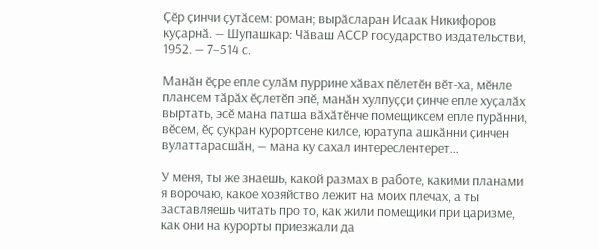Ҫӗр ҫинчи ҫутӑсем: роман; вырӑсларан Исаак Никифоров куҫарнӑ. — Шупашкар: Чӑваш АССР государство издательстви, 1952. — 7–514 с.

Манӑн ӗҫре епле сулӑм пуррине хӑвах пӗлетӗн вӗт-ха, мӗнле плансем тӑрӑх ӗҫлетӗп эпӗ, манӑн хулпуҫҫи ҫинче епле хуҫалӑх выртать, эсӗ мана патша вӑхӑтӗнче помещиксем епле пурӑнни, вӗсем, ӗҫ ҫукран курортсене килсе, юратупа ашкӑнни ҫинчен вулаттарасшӑн, — мана ку сахал интереслентерет…

У меня, ты же знаешь, какой размах в работе, какими планами я ворочаю, какое хозяйство лежит на моих плечах, а ты заставляешь читать про то, как жили помещики при царизме, как они на курорты приезжали да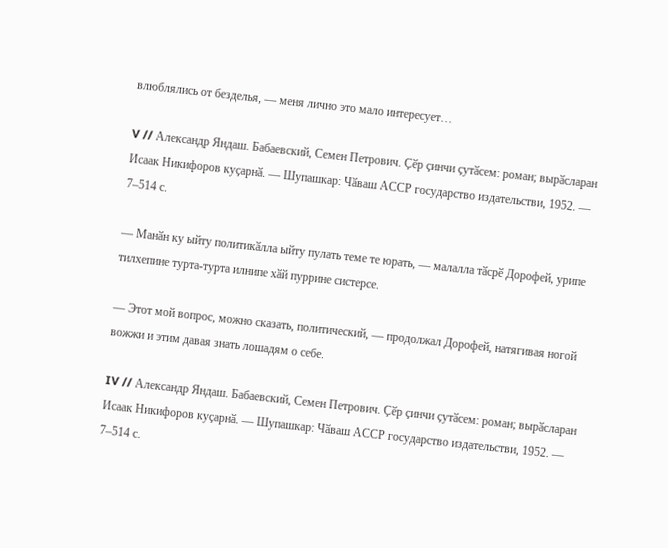влюблялись от безделья, — меня лично это мало интересует…

V // Александр Яндаш. Бабаевский, Семен Петрович. Ҫӗр ҫинчи ҫутӑсем: роман; вырӑсларан Исаак Никифоров куҫарнӑ. — Шупашкар: Чӑваш АССР государство издательстви, 1952. — 7–514 с.

— Манӑн ку ыйту политикӑлла ыйту пулать теме те юрать, — малалла тӑсрӗ Дорофей, урипе тилхепине турта-турта илнипе хӑй пуррине систерсе.

— Этот мой вопрос, можно сказать, политический, — продолжал Дорофей, натягивая ногой вожжи и этим давая знать лошадям о себе.

IV // Александр Яндаш. Бабаевский, Семен Петрович. Ҫӗр ҫинчи ҫутӑсем: роман; вырӑсларан Исаак Никифоров куҫарнӑ. — Шупашкар: Чӑваш АССР государство издательстви, 1952. — 7–514 с.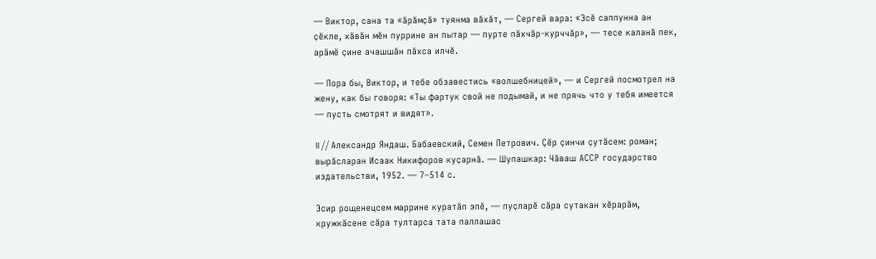— Виктор, сана та «ӑрӑмҫӑ» туянма вӑхӑт, — Сергей вара: «Эсӗ саппунна ан ҫӗкле, хӑвӑн мӗн пуррине ан пытар — пурте пӑхчӑр-курччӑр», — тесе каланӑ пек, арӑмӗ ҫине ачашшӑн пӑхса илчӗ.

— Пора бы, Виктор, и тебе обзавестись «волшебницей», — и Сергей посмотрел на жену, как бы говоря: «Ты фартук свой не подымай, и не прячь что у тебя имеется — пусть смотрят и видят».

II // Александр Яндаш. Бабаевский, Семен Петрович. Ҫӗр ҫинчи ҫутӑсем: роман; вырӑсларан Исаак Никифоров куҫарнӑ. — Шупашкар: Чӑваш АССР государство издательстви, 1952. — 7–514 с.

Эсир рощенецсем маррине куратӑп эпӗ, — пуҫларӗ сӑра сутакан хӗрарӑм, кружкӑсене сӑра тултарса тата паллашас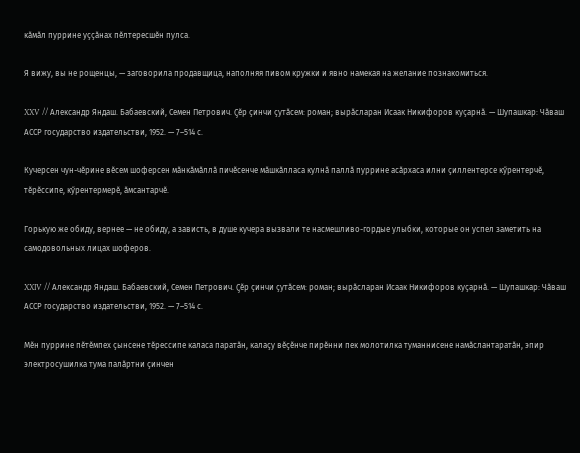кӑмӑл пуррине уҫҫӑнах пӗлтересшӗн пулса.

Я вижу, вы не рощенцы, — заговорила продавщица, наполняя пивом кружки и явно намекая на желание познакомиться.

XXV // Александр Яндаш. Бабаевский, Семен Петрович. Ҫӗр ҫинчи ҫутӑсем: роман; вырӑсларан Исаак Никифоров куҫарнӑ. — Шупашкар: Чӑваш АССР государство издательстви, 1952. — 7–514 с.

Кучерсен чун-чӗрине вӗсем шоферсен мӑнкӑмӑллӑ пичӗсенче мӑшкӑлласа кулнӑ паллӑ пуррине асӑрхаса илни ҫиллентерсе кӳрентерчӗ, тӗрӗссипе, кӳрентермерӗ, ӑмсантарчӗ.

Горькую же обиду, вернее — не обиду, а зависть, в душе кучера вызвали те насмешливо-гордые улыбки, которые он успел заметить на самодовольных лицах шоферов.

XXIV // Александр Яндаш. Бабаевский, Семен Петрович. Ҫӗр ҫинчи ҫутӑсем: роман; вырӑсларан Исаак Никифоров куҫарнӑ. — Шупашкар: Чӑваш АССР государство издательстви, 1952. — 7–514 с.

Мӗн пуррине пӗтӗмпех ҫынсене тӗрессипе каласа паратӑн, калаҫу вӗҫӗнче пирӗнни пек молотилка туманнисене намӑслантаратӑн, эпир электросушилка тума палӑртни ҫинчен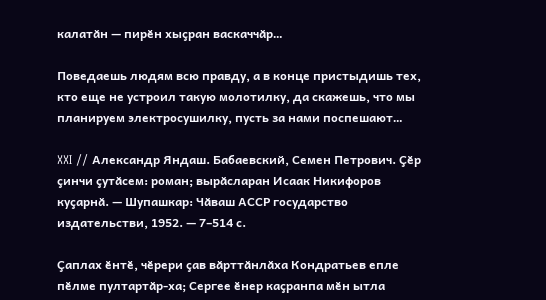калатӑн — пирӗн хыҫран васкаччӑр…

Поведаешь людям всю правду, а в конце пристыдишь тех, кто еще не устроил такую молотилку, да скажешь, что мы планируем электросушилку, пусть за нами поспешают…

XXI // Александр Яндаш. Бабаевский, Семен Петрович. Ҫӗр ҫинчи ҫутӑсем: роман; вырӑсларан Исаак Никифоров куҫарнӑ. — Шупашкар: Чӑваш АССР государство издательстви, 1952. — 7–514 с.

Ҫаплах ӗнтӗ, чӗрери ҫав вӑрттӑнлӑха Кондратьев епле пӗлме пултартӑр-ха; Сергее ӗнер каҫранпа мӗн ытла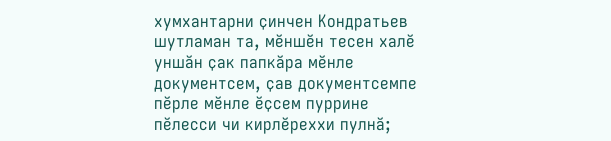хумхантарни ҫинчен Кондратьев шутламан та, мӗншӗн тесен халӗ уншӑн ҫак папкӑра мӗнле документсем, ҫав документсемпе пӗрле мӗнле ӗҫсем пуррине пӗлесси чи кирлӗреххи пулнӑ;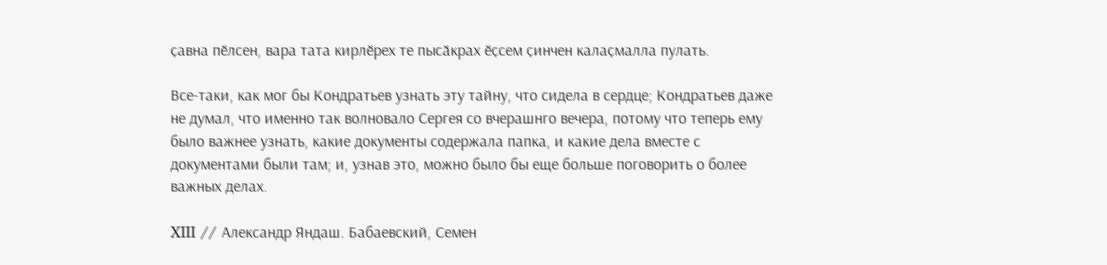ҫавна пӗлсен, вара тата кирлӗрех те пысӑкрах ӗҫсем ҫинчен калаҫмалла пулать.

Все-таки, как мог бы Кондратьев узнать эту тайну, что сидела в сердце; Кондратьев даже не думал, что именно так волновало Сергея со вчерашнго вечера, потому что теперь ему было важнее узнать, какие документы содержала папка, и какие дела вместе с документами были там; и, узнав это, можно было бы еще больше поговорить о более важных делах.

XIII // Александр Яндаш. Бабаевский, Семен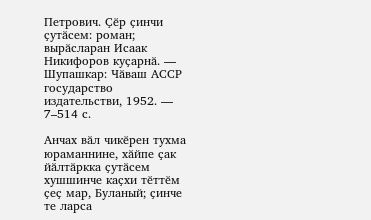Петрович. Ҫӗр ҫинчи ҫутӑсем: роман; вырӑсларан Исаак Никифоров куҫарнӑ. — Шупашкар: Чӑваш АССР государство издательстви, 1952. — 7–514 с.

Анчах вӑл чикӗрен тухма юраманнине, хӑйпе ҫак йӑлтӑркка ҫутӑсем хушшинче каҫхи тӗттӗм ҫеҫ мар, Буланый; ҫинче те ларса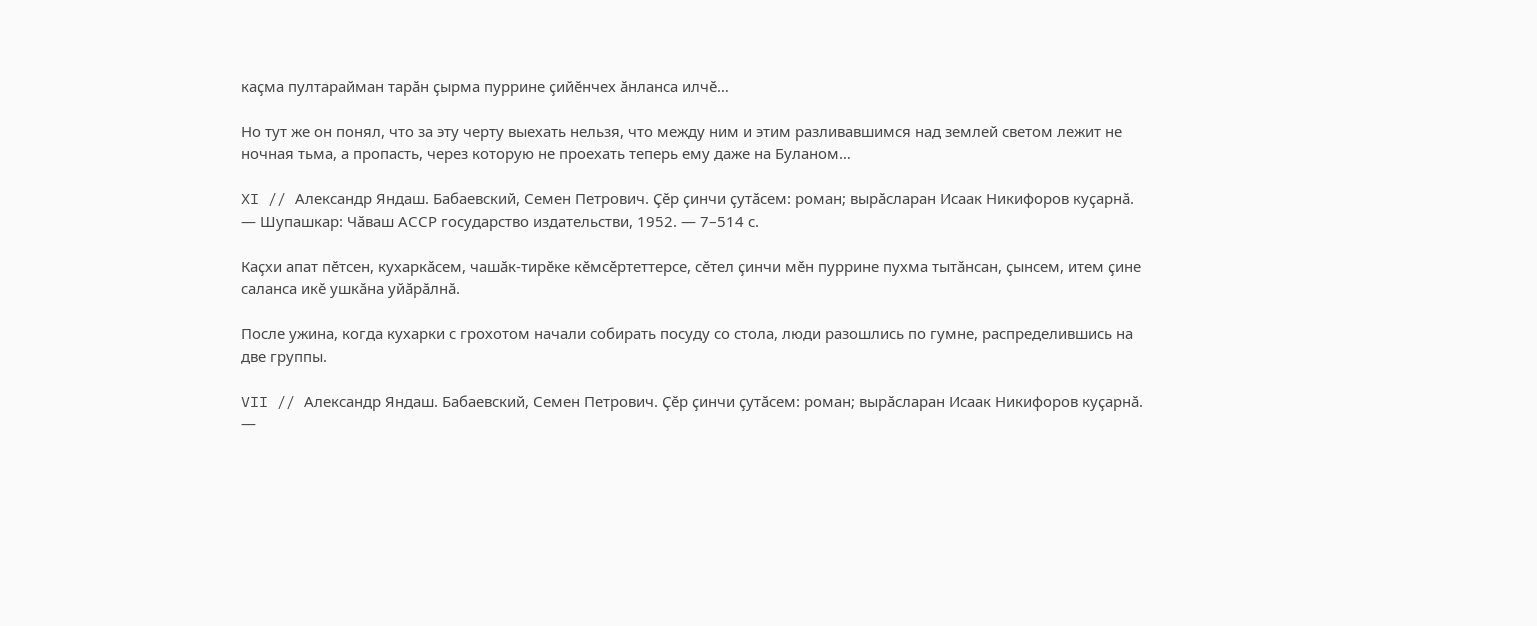каҫма пултарайман тарӑн ҫырма пуррине ҫийӗнчех ӑнланса илчӗ…

Но тут же он понял, что за эту черту выехать нельзя, что между ним и этим разливавшимся над землей светом лежит не ночная тьма, а пропасть, через которую не проехать теперь ему даже на Буланом…

XI // Александр Яндаш. Бабаевский, Семен Петрович. Ҫӗр ҫинчи ҫутӑсем: роман; вырӑсларан Исаак Никифоров куҫарнӑ. — Шупашкар: Чӑваш АССР государство издательстви, 1952. — 7–514 с.

Каҫхи апат пӗтсен, кухаркӑсем, чашӑк-тирӗке кӗмсӗртеттерсе, сӗтел ҫинчи мӗн пуррине пухма тытӑнсан, ҫынсем, итем ҫине саланса икӗ ушкӑна уйӑрӑлнӑ.

После ужина, когда кухарки с грохотом начали собирать посуду со стола, люди разошлись по гумне, распределившись на две группы.

VII // Александр Яндаш. Бабаевский, Семен Петрович. Ҫӗр ҫинчи ҫутӑсем: роман; вырӑсларан Исаак Никифоров куҫарнӑ. —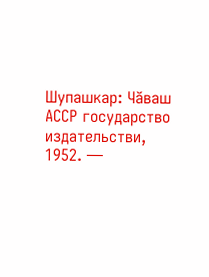Шупашкар: Чӑваш АССР государство издательстви, 1952. —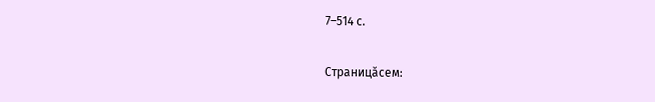7–514 с.

Страницăсем: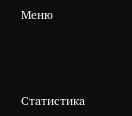Меню



Статистика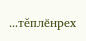...тĕплӗнрех